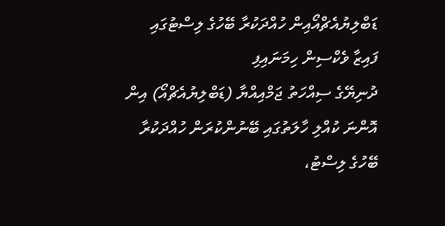ޑަބްލިޔުއެޗްއޯއިން ހުއްދަކުރާ ބޭހުގެ ލިސްޓުގައި ފައިޒާ ވެކްސިން ހިމަނައިފި
ދުނިޔޭގެ ސިއްހަތު ޖަމްއިއްޔާ (ޑަބްލިޔުއެޗްއޯ) އިން އޮންނަ ކުއްލި ހާލަތުގައި ބޭނުންކުރަން ހުއްދަކުރާ ބޭހުގެ ލިސްޓު،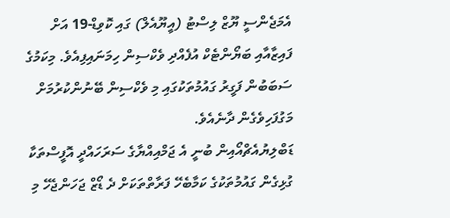އެމަޖެންސީ ޔޫޒް ލިސްޓު (އީޔޫއެލް) ގައި ކޮވިޑް-19 އަށް ފައިޒާއާއި ބަޔޯންޓެކް އުފެއްދި ވެކްސިން ހިމަނައިފިއެވެ. މިކަމުގެ ސަބަބުން ފަގީރު ގައުމުތަކުގައި މި ވެކްސިން ބޭނުންކުރުމަށް މަގުފަހިވެގެން ދާނެއެވެ.
ޑަބްލިޔުއެޗްއޯއިން ބުނީ އެ ޖަމްއިއްޔާގެ ސަރަހައްދީ އޮފީސްތަކާ ގުޅިގެން ގައުމުތަކުގެ ކަމާބެހޭ ފަރާތްތަކަށް ދެ ޑޯޒް ޖަހަންޖެހޭ މި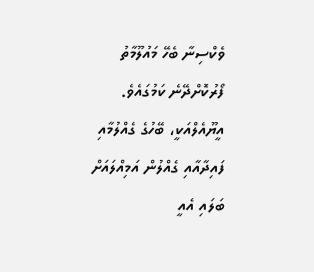ވެކްސިނާ ބެހޭ މައުލޫމާތު ފޯރުކޮށްދޭނެ ކަމުގައެވެ.
އީޔޫއެލްއަކީ، ބޭހުގެ ގެއްލުމާއި ފައިދާއާއި ގެއްލުން އަމިއްލައަށް ބަލައި އެއީ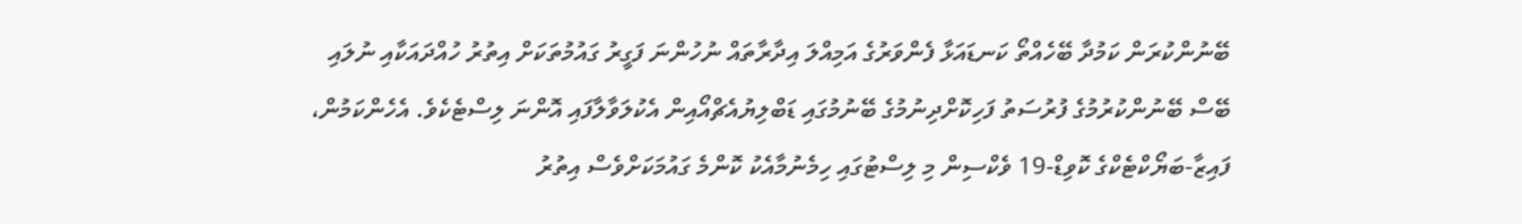ބޭނުންކުރަން ކަމުދާ ބޭހެއްތޯ ކަނޑައަޅާ ފެންވަރުގެ އަމިއްލަ އިދާރާތައް ނުހުންނަ ފަގީރު ގައުމުތަކަށް އިތުރު ހުއްދައަކާއި ނުލައި ބޭސް ބޭނުންކުރުމުގެ ފުރުސަތު ފަހިކޮށްދިނުމުގެ ބޭނުމުގައި ޑަބްލިޔުއެޗްއޯއިން އެކުލަވާލާފައި އޮންނަ ލިސްޓެކެވެ. އެހެންކަމުން، ފައިޒާ-ބަޔޯކްޓެކްގެ ކޮވިޑް-19 ވެކްސިން މި ލިސްޓުގައި ހިމެނުމާއެކު ކޮންމެ ގައުމަކަށްވެސް އިތުރު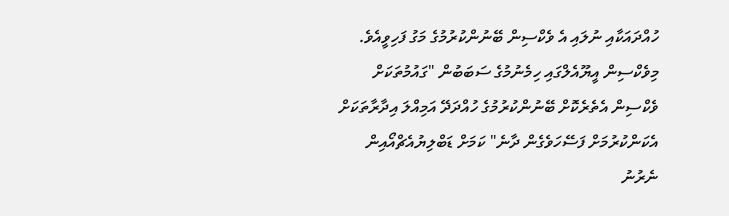ހުއްދައަކާއި ނުލައި އެ ވެކްސިން ބޭނުންކުރުމުގެ މަގު ފަހިވީއެވެ.
މިވެކްސިން އީޔޫއެލްގައި ހިމެނުމުގެ ސަބަބުން "ގައުމުތަކަށް ވެކްސިން އެތެރެކޮށް ބޭނުންކުރުމުގެ ހުއްދަދޭ އަމިއްލަ އިދާރާތަކަށް އެކަންކުރުމަށް ފަސޭހަވެގެން ދާނެ" ކަމަށް ޑަބްލިޔުއެޗްއޯއިން ނެރުނު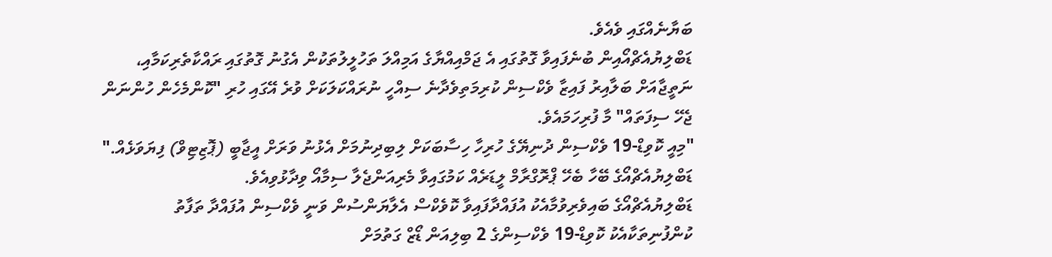ބަޔާނެއްގައި ވެއެވެ.
ޑަބްލިޔުއެޗްއޯއިން ބުނެފައިވާ ގޮތުގައި އެ ޖަމްއިއްޔާގެ އަމިއްލަ ތަހުލީލުތަކުން އެގުނު ގޮތުގައި ރައްކާތެރިކަމާއި، ނަތީޖާއަށް ބަލާއިރު ފައިޒާ ވެކްސިން ކުރިމަތިވެދާނެ ސިއްހީ ނުރައްކަލަކަށް ވުރެ އޭގައި ހުރި "ކޮންމެހެން ހުންނަން ޖެހޭ ސިފަތައް" މާ ފުރިހަމައެވެ.
"މިއީ ކޮވިޑް-19 ވެކްސިން ދުނިޔޭގެ ހުރިހާ ހިސާބަކަށް ލިބިދިނުމަށް އެޅުނު ވަރަށް އީޖާބީ (ޕޮޒިޓިވް) ފިޔަވަޅެއް." ޑަބްލިޔުއެޗްއޯގެ ބޭހާ ބެހޭ ޕްރޮގްރާމް ލީޑަރެއް ކަމުގައިވާ މެރިއަންޖެލާ ސިމާއޯ ވިދާޅުވިއެވެ.
ޑަބްލިޔުއެޗްއޯގެ ބައިވެރިވުމާއެކު އުފައްދާފައިވާ ކޮވެކްސް އެލާޔަންސުން ވަނީ ވެކްސިން އުފައްދާ ތަފާތު ކުންފުނިތަކާއެކު ކޮވިޑް-19 ވެކްސިންގެ 2 ބިލިއަން ޑޯޒް ގަތުމަށް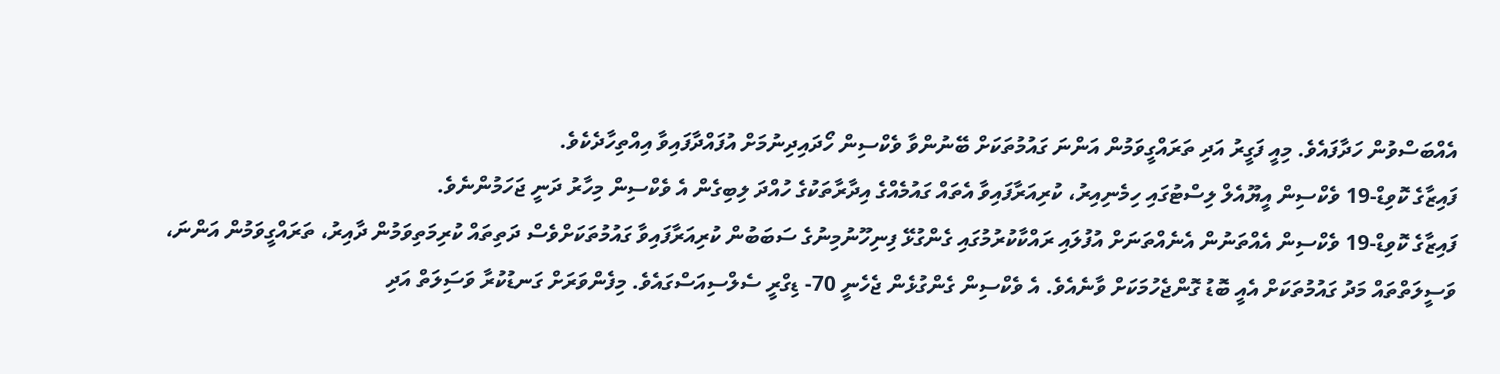އެއްބަސްވުން ހަދާފައެވެ. މިއީ ފަގީރު އަދި ތަރައްގީވަމުން އަންނަ ގައުމުތަކަށް ބޭނުންވާ ވެކްސިން ހޯދައިދިނުމަށް އުފައްދާފައިވާ އިއްތިހާދެކެވެ.
ފައިޒާގެ ކޮވިޑް-19 ވެކްސިން އީޔޫއެލް ލިސްޓުގައި ހިމެނިއިރު، ކުރިއަރާފައިވާ އެތައް ގައުމެއްގެ އިދާރާތަކުގެ ހުއްދަ ލިބިގެން އެ ވެކްސިން މިހާރު ދަނީ ޖަހަމުންނެވެ.
ފައިޒާގެ ކޮވިޑް-19 ވެކްސިން އެއްތަނުން އެނެއްތަނަށް އުފުލައި ރައްކާކުރުމުގައި ގެންގުޅޭ ފިނިހޫނުމިނުގެ ސަބަބުން ކުރިއަރާފައިވާ ގައުމުތަކަށްވެސް ދަތިތައް ކުރިމަތިވަމުން ދާއިރު، ތަރައްގީވަމުން އަންނަ، ވަސީލަތްތައް މަދު ގައުމުތަކަށް އެއީ ބޮޑު ގޮންޖެހުމަކަށް ވާނެއެވެ. އެ ވެކްސިން ގެންގުޅެން ޖެހެނީ 70- ޑިގްރީ ސެލްސިއަސްގައެވެ. މިފެންވަރަށް ގަނޑުކުރާ ވަސިަލަތް އަދި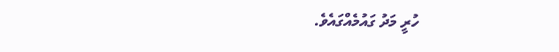ހުރީ މަދު ގައުމެއްގައެވެ.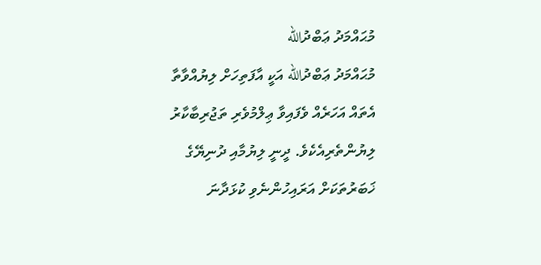މުޙައްމަދު ޢަބްދުالله
މުޙައްމަދު ޢަބްދުالله އަކީ އާފަތިހަށް ލިޔުއްވާތާ އެތައް އަހަރެއް ވެފައިވާ ޢިލްމުވެރި ތަޖުރިބާކާރު ލިޔުންތެރިއެކެވެ. ދީނީ ލިޔުމާއި ދުނިޔޭގެ ޚަބަރުތަކަށް އަރައިހުންނެވި ކުޅަދާނަ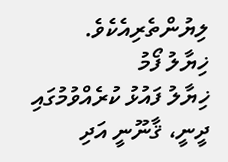ލިޔުންތެރިއެކެވެ.
ޚިޔާލު ފޯމު
ޚިޔާލު ފައުޅު ކުރެއްވުމުގައި ދީނީ، ޤާނޫނީ އަދި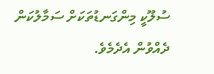ސުލޫކީ މިންގަނޑުތަކަށް ސަމާލުކަން ދެއްވުން އެދެމެވެ.